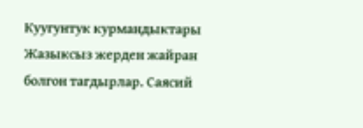Куугунтук курмандыктары
Жазыксыз жерден жайран болгон тагдырлар. Саясий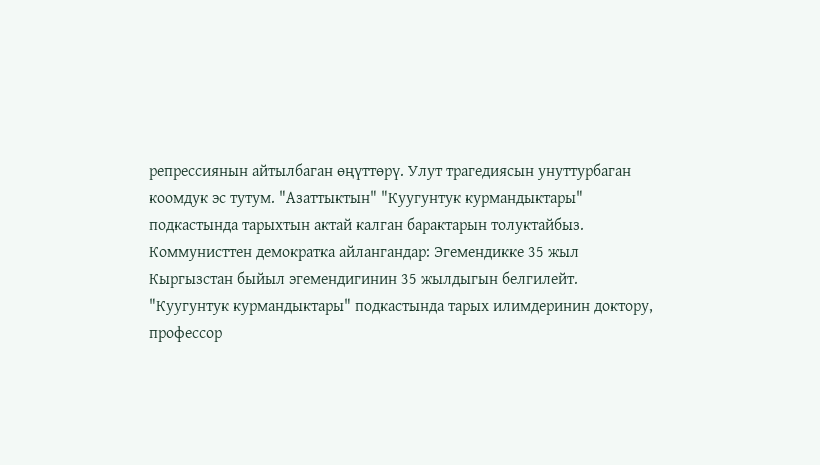репрессиянын айтылбаган өңүттөрү. Улут трагедиясын унуттурбаган коомдук эс тутум. "Азаттыктын" "Куугунтук курмандыктары" подкастында тарыхтын актай калган барактарын толуктайбыз.
Коммунисттен демократка айлангандар: Эгемендикке 35 жыл
Кыргызстан быйыл эгемендигинин 35 жылдыгын белгилейт. "Куугунтук курмандыктары" подкастында тарых илимдеринин доктору, профессор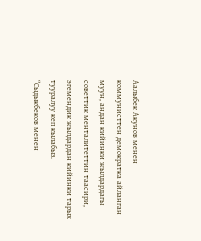Аалыбек Акунов менен коммунисттен демократка айланган муун, андан кийинки жылдардагы советтик менталитеттин таасири, эгемендик жылдардан кийинки тарых тууралуу кеп кылабыз.
“Сыдыкбеков менен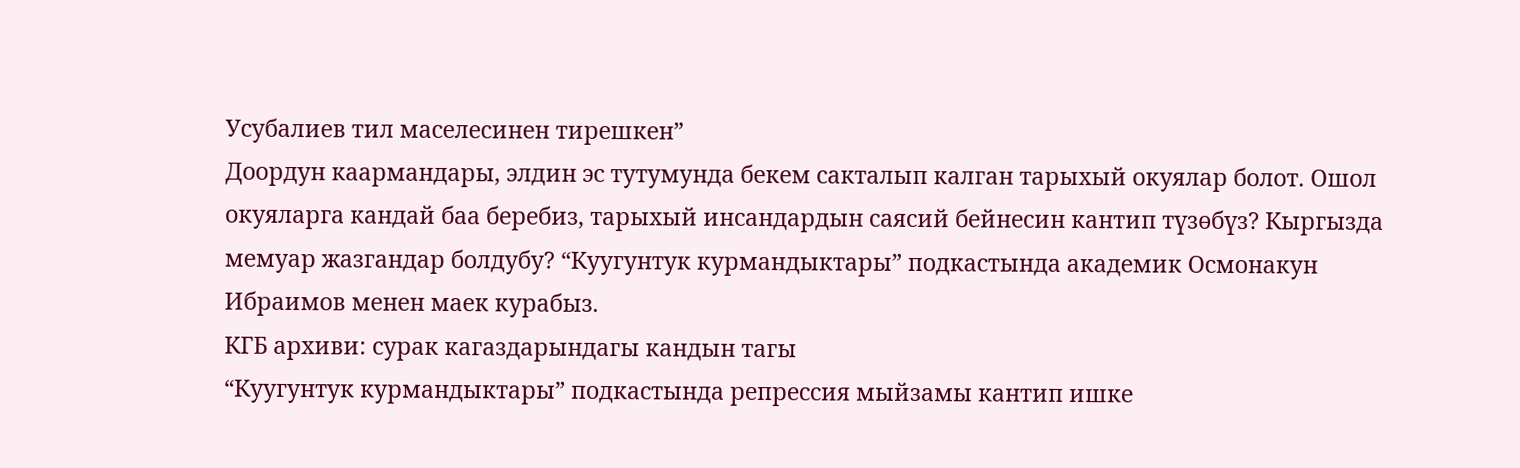Усубалиев тил маселесинен тирешкен”
Доордун каармандары, элдин эс тутумунда бекем сакталып калган тарыхый окуялар болот. Ошол окуяларга кандай баа беребиз, тарыхый инсандардын саясий бейнесин кантип түзөбүз? Кыргызда мемуар жазгандар болдубу? “Куугунтук курмандыктары” подкастында академик Осмонакун Ибраимов менен маек курабыз.
КГБ архиви: сурак кагаздарындагы кандын тагы
“Куугунтук курмандыктары” подкастында репрессия мыйзамы кантип ишке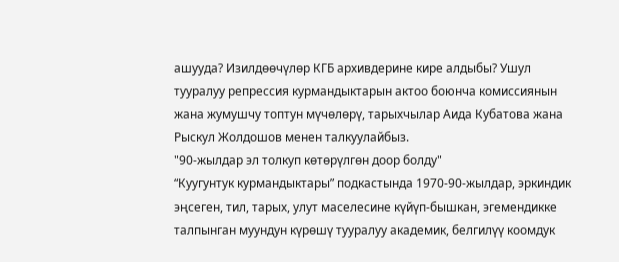ашууда? Изилдөөчүлөр КГБ архивдерине кире алдыбы? Ушул тууралуу репрессия курмандыктарын актоо боюнча комиссиянын жана жумушчу топтун мүчөлөрү, тарыхчылар Аида Кубатова жана Рыскул Жолдошов менен талкуулайбыз.
"90-жылдар эл толкуп көтөрүлгөн доор болду"
“Куугунтук курмандыктары” подкастында 1970-90-жылдар, эркиндик эңсеген, тил, тарых, улут маселесине күйүп-бышкан, эгемендикке талпынган муундун күрөшү тууралуу академик, белгилүү коомдук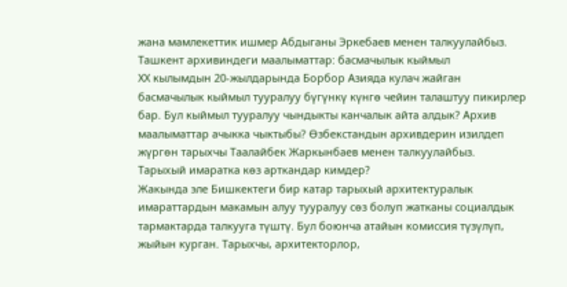жана мамлекеттик ишмер Абдыганы Эркебаев менен талкуулайбыз.
Ташкент архивиндеги маалыматтар: басмачылык кыймыл
ХХ кылымдын 20-жылдарында Борбор Азияда кулач жайган басмачылык кыймыл тууралуу бүгүнкү күнгө чейин талаштуу пикирлер бар. Бул кыймыл тууралуу чындыкты канчалык айта алдык? Архив маалыматтар ачыкка чыктыбы? Өзбекстандын архивдерин изилдеп жүргөн тарыхчы Таалайбек Жаркынбаев менен талкуулайбыз.
Тарыхый имаратка көз арткандар кимдер?
Жакында эле Бишкектеги бир катар тарыхый архитектуралык имараттардын макамын алуу тууралуу сөз болуп жатканы социалдык тармактарда талкууга түштү. Бул боюнча атайын комиссия түзүлүп, жыйын курган. Тарыхчы, архитекторлор,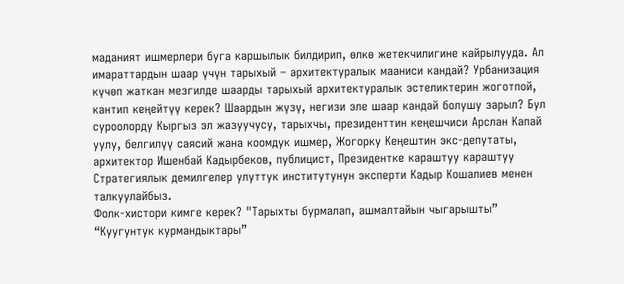маданият ишмерлери буга каршылык билдирип, өлкө жетекчилигине кайрылууда. Ал имараттардын шаар үчүн тарыхый – архитектуралык мааниси кандай? Урбанизация күчөп жаткан мезгилде шаарды тарыхый архитектуралык эстеликтерин жоготпой, кантип кеңейтүү керек? Шаардын жүзү, негизи эле шаар кандай болушу зарыл? Бул суроолорду Кыргыз эл жазуучусу, тарыхчы, президенттин кеңешчиси Арслан Капай уулу, белгилүү саясий жана коомдук ишмер, Жогорку Кеңештин экс-депутаты, архитектор Ишенбай Кадырбеков, публицист, Президентке караштуу караштуу Стратегиялык демилгелер улуттук институтунун эксперти Кадыр Кошалиев менен талкуулайбыз.
Фолк-хистори кимге керек? "Тарыхты бурмалап, ашмалтайын чыгарышты”
“Куугунтук курмандыктары”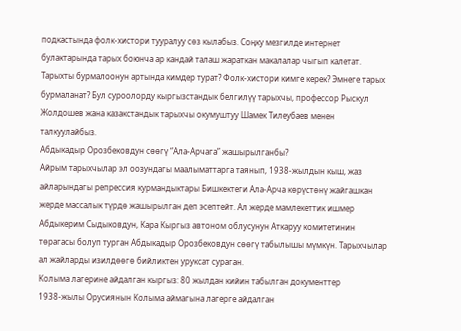подкастында фолк-хистори тууралуу сөз кылабыз. Соңку мезгилде интернет булактарында тарых боюнча ар кандай талаш жараткан макалалар чыгып калетат. Тарыхты бурмалоонун артында кимдер турат? Фолк-хистори кимге керек? Эмнеге тарых бурмаланат? Бул суроолорду кыргызстандык белгилүү тарыхчы, профессор Рыскул Жолдошев жана казакстандык тарыхчы окумуштуу Шамек Тилеубаев менен талкуулайбыз.
Абдыкадыр Орозбековдун сөөгү “Ала-Арчага” жашырылганбы?
Айрым тарыхчылар эл оозундагы маалыматтарга таянып, 1938-жылдын кыш, жаз айларындагы репрессия курмандыктары Бишкектеги Ала-Арча көрүстөнү жайгашкан жерде массалык түрдө жашырылган деп эсептейт. Ал жерде мамлекеттик ишмер Абдыкерим Сыдыковдун, Кара Кыргыз автоном облусунун Аткаруу комитетинин төрагасы болуп турган Абдыкадыр Орозбековдун сөөгү табылышы мүмкүн. Тарыхчылар ал жайларды изилдөөгө бийликтен уруксат сураган.
Колыма лагерине айдалган кыргыз: 80 жылдан кийин табылган документтер
1938-жылы Орусиянын Колыма аймагына лагерге айдалган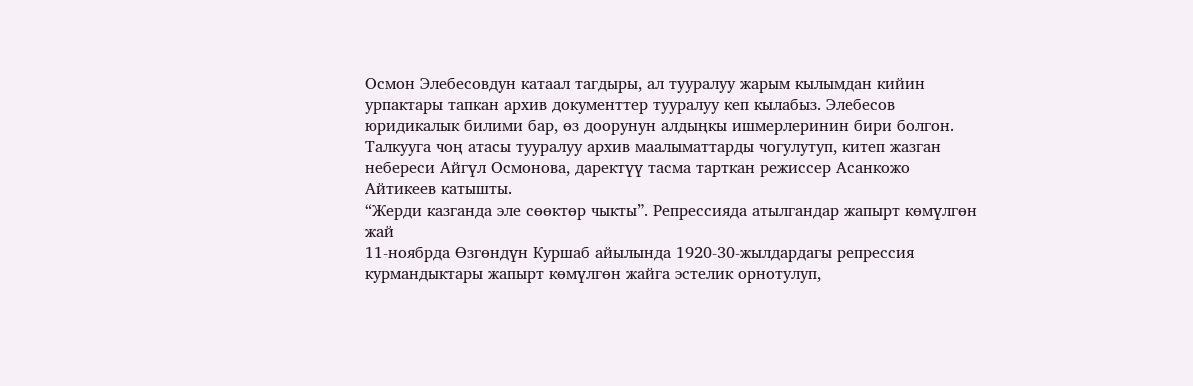Осмон Элебесовдун катаал тагдыры, ал тууралуу жарым кылымдан кийин урпактары тапкан архив документтер тууралуу кеп кылабыз. Элебесов юридикалык билими бар, өз доорунун алдыңкы ишмерлеринин бири болгон. Талкууга чоң атасы тууралуу архив маалыматтарды чогулутуп, китеп жазган небереси Айгүл Осмонова, даректүү тасма тарткан режиссер Асанкожо Айтикеев катышты.
“Жерди казганда эле сөөктөр чыкты”. Репрессияда атылгандар жапырт көмүлгөн жай
11-ноябрда Өзгөндүн Куршаб айылында 1920-30-жылдардагы репрессия курмандыктары жапырт көмүлгөн жайга эстелик орнотулуп,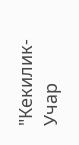"Кекилик-Учар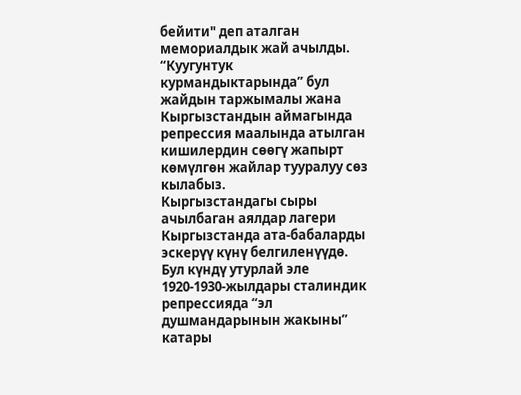бейити" деп аталган мемориалдык жай ачылды. “Куугунтук курмандыктарында” бул жайдын таржымалы жана Кыргызстандын аймагында репрессия маалында атылган кишилердин сөөгү жапырт көмүлгөн жайлар тууралуу сөз кылабыз.
Кыргызстандагы сыры ачылбаган аялдар лагери
Кыргызстанда ата-бабаларды эскерүү күнү белгиленүүдө. Бул күндү утурлай эле 1920-1930-жылдары сталиндик репрессияда “эл душмандарынын жакыны” катары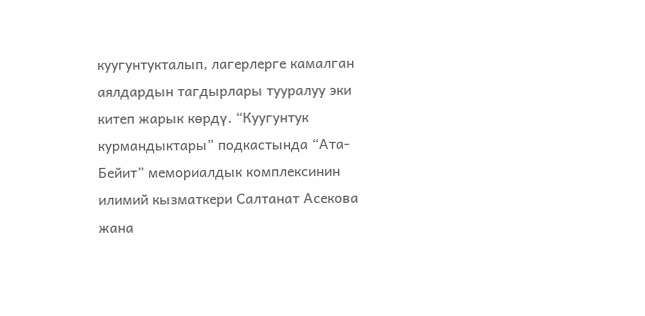куугунтукталып, лагерлерге камалган аялдардын тагдырлары тууралуу эки китеп жарык көрдү. “Куугунтук курмандыктары” подкастында “Ата-Бейит” мемориалдык комплексинин илимий кызматкери Салтанат Асекова жана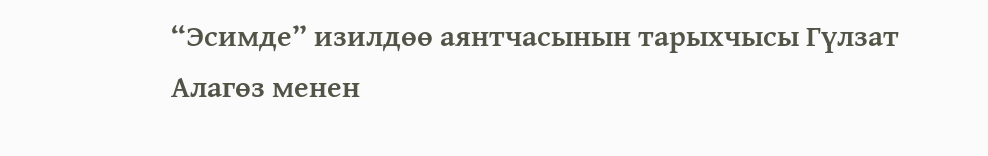“Эсимде” изилдөө аянтчасынын тарыхчысы Гүлзат Алагөз менен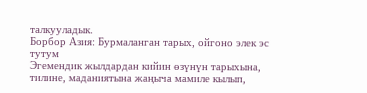талкууладык.
Борбор Азия: Бурмаланган тарых, ойгоно элек эс тутум
Эгемендик жылдардан кийин өзүнүн тарыхына, тилине, маданиятына жаңыча мамиле кылып,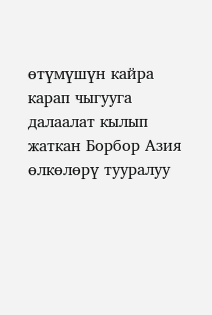өтүмүшүн кайра карап чыгууга далаалат кылып жаткан Борбор Азия өлкөлөрү тууралуу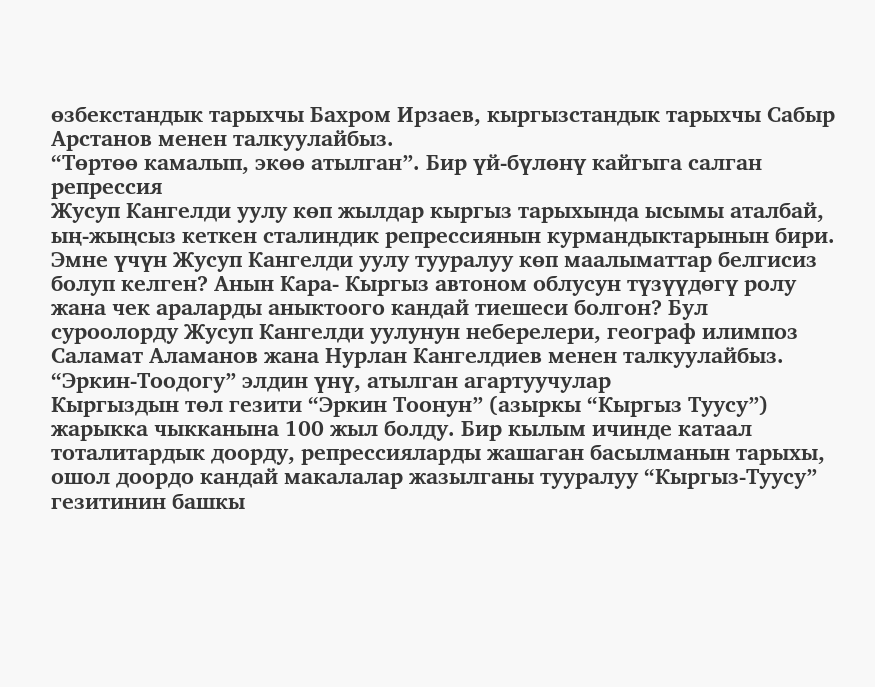өзбекстандык тарыхчы Бахром Ирзаев, кыргызстандык тарыхчы Сабыр Арстанов менен талкуулайбыз.
“Төртөө камалып, экөө атылган”. Бир үй-бүлөнү кайгыга салган репрессия
Жусуп Кангелди уулу көп жылдар кыргыз тарыхында ысымы аталбай, ың-жыңсыз кеткен сталиндик репрессиянын курмандыктарынын бири. Эмне үчүн Жусуп Кангелди уулу тууралуу көп маалыматтар белгисиз болуп келген? Анын Кара- Кыргыз автоном облусун түзүүдөгү ролу жана чек араларды аныктоого кандай тиешеси болгон? Бул суроолорду Жусуп Кангелди уулунун неберелери, географ илимпоз Саламат Аламанов жана Нурлан Кангелдиев менен талкуулайбыз.
“Эркин-Тоодогу” элдин үнү, атылган агартуучулар
Кыргыздын төл гезити “Эркин Тоонун” (азыркы “Кыргыз Туусу”) жарыкка чыкканына 100 жыл болду. Бир кылым ичинде катаал тоталитардык доорду, репрессияларды жашаган басылманын тарыхы, ошол доордо кандай макалалар жазылганы тууралуу “Кыргыз-Туусу” гезитинин башкы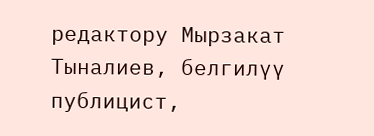редактору Мырзакат Тыналиев, белгилүү публицист,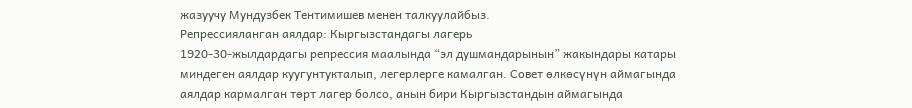жазуучу Мундузбек Тентимишев менен талкуулайбыз.
Репрессияланган аялдар: Кыргызстандагы лагерь
1920-30-жылдардагы репрессия маалында “эл душмандарынын” жакындары катары миндеген аялдар куугунтукталып, легерлерге камалган. Совет өлкөсүнүн аймагында аялдар кармалган төрт лагер болсо, анын бири Кыргызстандын аймагында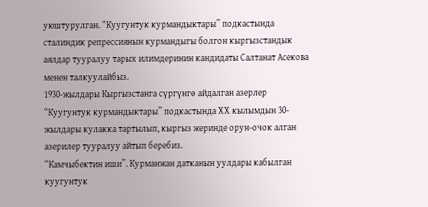уюштурулган. “Куугунтук курмандыктары” подкастында сталиндик репрессиянын курмандыгы болгон кыргызстандык аялдар тууралуу тарых илимдеринин кандидаты Салтанат Асекова менен талкуулайбыз.
1930-жылдары Кыргызстанга сүргүнгө айдалган азерлер
“Куугунтук курмандыктары” подкастында ХХ кылымдын 30-жылдары кулакка тартылып, кыргыз жеринде орун-очок алган азерилер тууралуу айтып беребиз.
“Камчыбектин иши”. Курманжан датканын уулдары кабылган куугунтук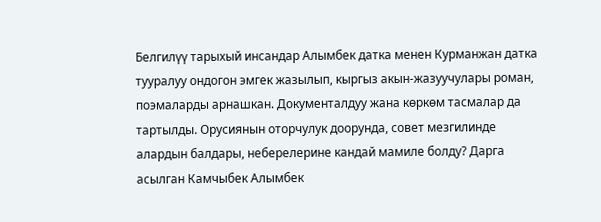Белгилүү тарыхый инсандар Алымбек датка менен Курманжан датка тууралуу ондогон эмгек жазылып, кыргыз акын-жазуучулары роман, поэмаларды арнашкан. Документалдуу жана көркөм тасмалар да тартылды. Орусиянын оторчулук доорунда, совет мезгилинде алардын балдары, неберелерине кандай мамиле болду? Дарга асылган Камчыбек Алымбек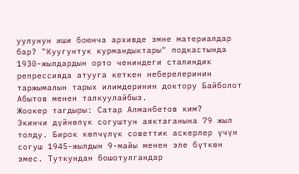уулунун иши боюнча архивде эмне материалдар бар? "Куугунтук курмандыктары" подкастында 1930-жылдардын орто чениндеги сталиндик репрессияда атууга кеткен неберелеринин таржымалын тарых илимдеринин доктору Байболот Абытов менен талкуулайбыз.
Жоокер тагдыры: Сатар Алманбетов ким?
Экинчи дүйнөлүк согуштун аяктаганына 79 жыл толду. Бирок көпчүлүк советтик аскерлер үчүн согуш 1945-жылдын 9-майы менен эле бүткөн эмес. Туткундан бошотулгандар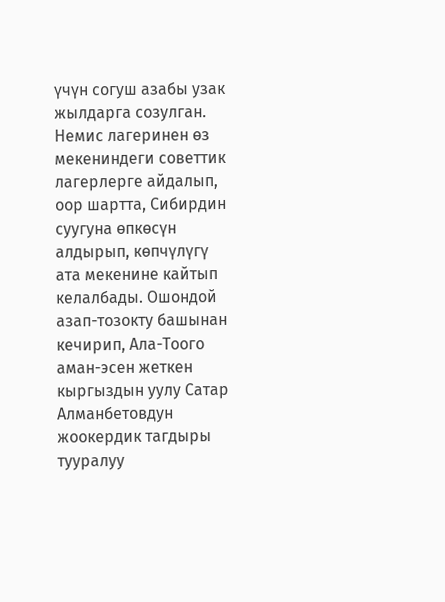үчүн согуш азабы узак жылдарга созулган. Немис лагеринен өз мекениндеги советтик лагерлерге айдалып, оор шартта, Сибирдин суугуна өпкөсүн алдырып, көпчүлүгү ата мекенине кайтып келалбады. Ошондой азап-тозокту башынан кечирип, Ала-Тоого аман-эсен жеткен кыргыздын уулу Сатар Алманбетовдун жоокердик тагдыры тууралуу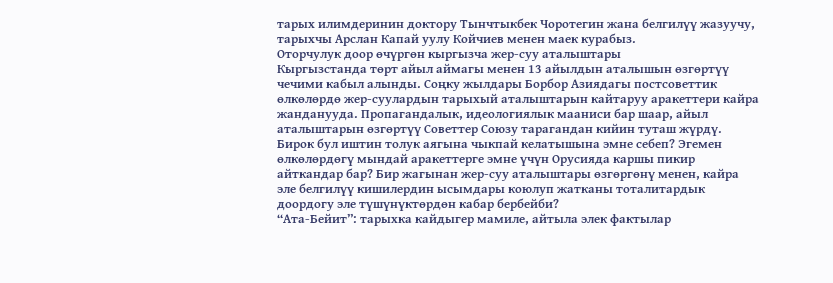тарых илимдеринин доктору Тынчтыкбек Чоротегин жана белгилүү жазуучу, тарыхчы Арслан Капай уулу Койчиев менен маек курабыз.
Оторчулук доор өчүргөн кыргызча жер-суу аталыштары
Кыргызстанда төрт айыл аймагы менен 13 айылдын аталышын өзгөртүү чечими кабыл алынды. Соңку жылдары Борбор Азиядагы постсоветтик өлкөлөрдө жер-суулардын тарыхый аталыштарын кайтаруу аракеттери кайра жанданууда. Пропагандалык, идеологиялык мааниси бар шаар, айыл аталыштарын өзгөртүү Советтер Союзу тарагандан кийин туташ жүрдү. Бирок бул иштин толук аягына чыкпай келатышына эмне себеп? Эгемен өлкөлөрдөгү мындай аракеттерге эмне үчүн Орусияда каршы пикир айткандар бар? Бир жагынан жер-суу аталыштары өзгөргөнү менен, кайра эле белгилүү кишилердин ысымдары коюлуп жатканы тоталитардык доордогу эле түшүнүктөрдөн кабар бербейби?
“Ата-Бейит”: тарыхка кайдыгер мамиле, айтыла элек фактылар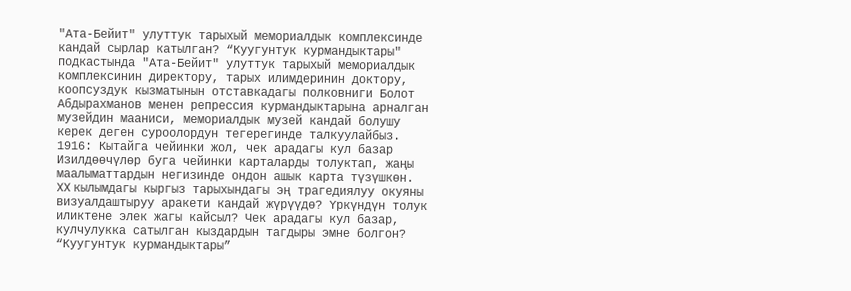"Ата-Бейит" улуттук тарыхый мемориалдык комплексинде кандай сырлар катылган? “Куугунтук курмандыктары" подкастында "Ата-Бейит" улуттук тарыхый мемориалдык комплексинин директору, тарых илимдеринин доктору, коопсуздук кызматынын отставкадагы полковниги Болот Абдырахманов менен репрессия курмандыктарына арналган музейдин мааниси, мемориалдык музей кандай болушу керек деген суроолордун тегерегинде талкуулайбыз.
1916: Кытайга чейинки жол, чек арадагы кул базар
Изилдөөчүлөр буга чейинки карталарды толуктап, жаңы маалыматтардын негизинде ондон ашык карта түзүшкөн. XX кылымдагы кыргыз тарыхындагы эң трагедиялуу окуяны визуалдаштыруу аракети кандай жүрүүдө? Үркүндүн толук иликтене элек жагы кайсыл? Чек арадагы кул базар, кулчулукка сатылган кыздардын тагдыры эмне болгон? “Куугунтук курмандыктары”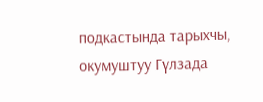подкастында тарыхчы, окумуштуу Гүлзада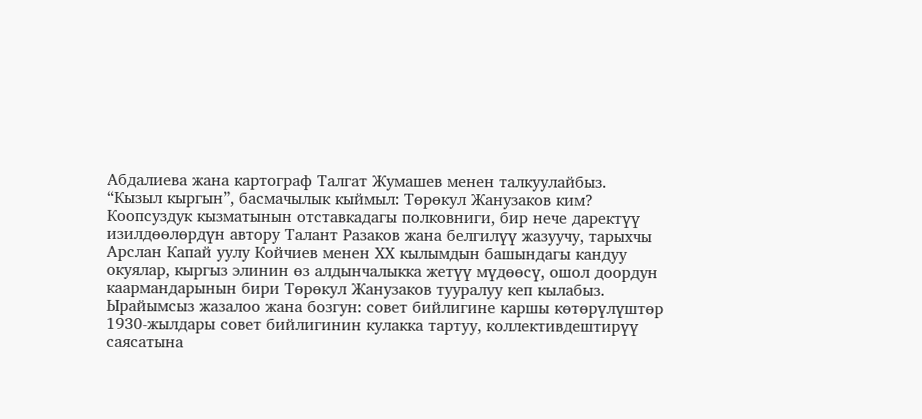Абдалиева жана картограф Талгат Жумашев менен талкуулайбыз.
“Кызыл кыргын”, басмачылык кыймыл: Төрөкул Жанузаков ким?
Коопсуздук кызматынын отставкадагы полковниги, бир нече даректүү изилдөөлөрдүн автору Талант Разаков жана белгилүү жазуучу, тарыхчы Арслан Капай уулу Койчиев менен ХХ кылымдын башындагы кандуу окуялар, кыргыз элинин өз алдынчалыкка жетүү мүдөөсү, ошол доордун каармандарынын бири Төрөкул Жанузаков тууралуу кеп кылабыз.
Ырайымсыз жазалоо жана бозгун: совет бийлигине каршы көтөрүлүштөр
1930-жылдары совет бийлигинин кулакка тартуу, коллективдештирүү саясатына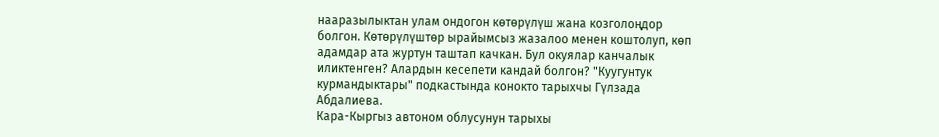нааразылыктан улам ондогон көтөрүлүш жана козголоңдор болгон. Көтөрүлүштөр ырайымсыз жазалоо менен коштолуп, көп адамдар ата журтун таштап качкан. Бул окуялар канчалык иликтенген? Алардын кесепети кандай болгон? "Куугунтук курмандыктары" подкастында конокто тарыхчы Гүлзада Абдалиева.
Кара-Кыргыз автоном облусунун тарыхы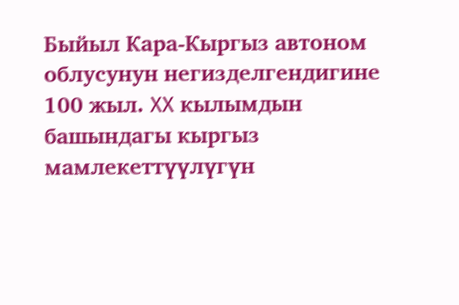Быйыл Кара-Кыргыз автоном облусунун негизделгендигине 100 жыл. XX кылымдын башындагы кыргыз мамлекеттүүлүгүн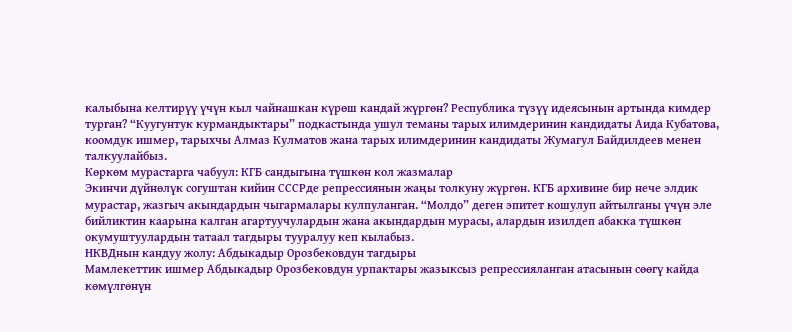калыбына келтирүү үчүн кыл чайнашкан күрөш кандай жүргөн? Республика түзүү идеясынын артында кимдер турган? “Куугунтук курмандыктары” подкастында ушул теманы тарых илимдеринин кандидаты Аида Кубатова, коомдук ишмер, тарыхчы Алмаз Кулматов жана тарых илимдеринин кандидаты Жумагул Байдилдеев менен талкуулайбыз.
Көркөм мурастарга чабуул: КГБ сандыгына түшкөн кол жазмалар
Экинчи дүйнөлүк согуштан кийин СССРде репрессиянын жаңы толкуну жүргөн. КГБ архивине бир нече элдик мурастар, жазгыч акындардын чыгармалары кулпуланган. “Молдо” деген эпитет кошулуп айтылганы үчүн эле бийликтин каарына калган агартуучулардын жана акындардын мурасы, алардын изилдеп абакка түшкөн окумуштуулардын татаал тагдыры тууралуу кеп кылабыз.
НКВДнын кандуу жолу: Абдыкадыр Орозбековдун тагдыры
Мамлекеттик ишмер Абдыкадыр Орозбековдун урпактары жазыксыз репрессияланган атасынын сөөгү кайда көмүлгөнүн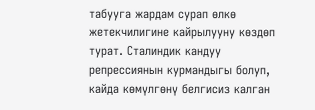табууга жардам сурап өлкө жетекчилигине кайрылууну көздөп турат. Сталиндик кандуу репрессиянын курмандыгы болуп, кайда көмүлгөнү белгисиз калган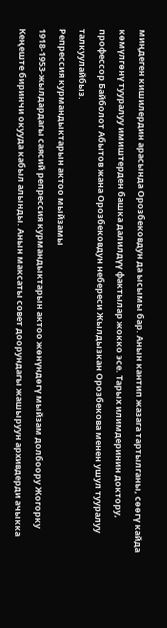миңдеген кишилердин арасында Орозбековдун да ысымы бар. Анын кантип жазага тартылганы, сөөгү кайда көмүлгөнү тууралуу имиштерден башка далилдүү фактылар жокко эсе. Тарых илимдеринин доктору, профессор Байболот Абытов жана Орозбековдун небереси Жылдызкан Орозбекова менен ушул тууралуу талкуулайбыз.
Репрессия курмандыктарын актоо мыйзамы
1918-1953-жылдардагы саясий репрессия курмандыктарын актоо жөнүндөгү мыйзам долбоору Жогорку Кеңеште биринчи окууда кабыл алынды. Анын максаты совет доорундагы жашыруун архивдерди ачыкка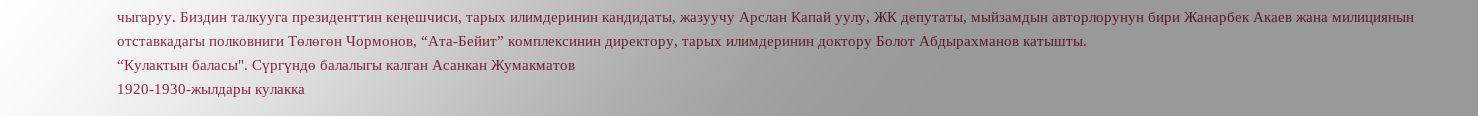чыгаруу. Биздин талкууга президенттин кеңешчиси, тарых илимдеринин кандидаты, жазуучу Арслан Капай уулу, ЖК депутаты, мыйзамдын авторлорунун бири Жанарбек Акаев жана милициянын отставкадагы полковниги Төлөгөн Чормонов, “Ата-Бейит” комплексинин директору, тарых илимдеринин доктору Болот Абдырахманов катышты.
“Кулактын баласы". Сүргүндө балалыгы калган Асанкан Жумакматов
1920-1930-жылдары кулакка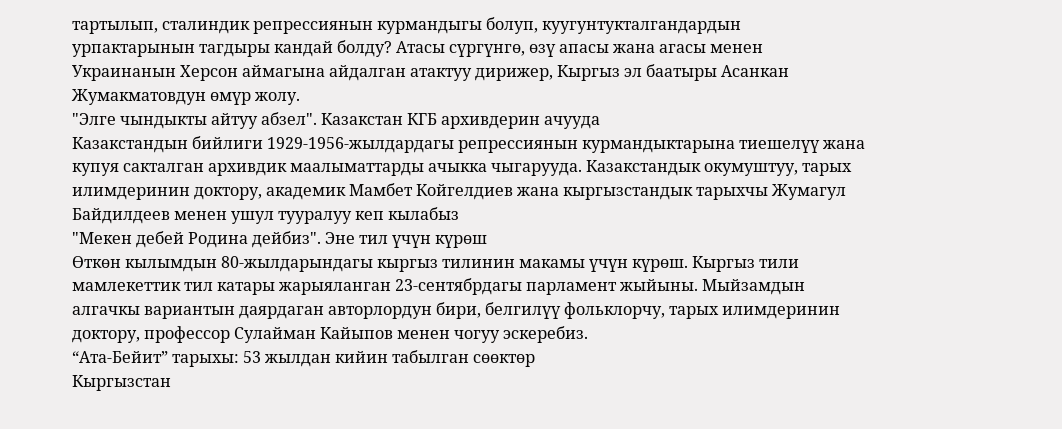тартылып, сталиндик репрессиянын курмандыгы болуп, куугунтукталгандардын урпактарынын тагдыры кандай болду? Атасы сүргүнгө, өзү апасы жана агасы менен Украинанын Херсон аймагына айдалган атактуу дирижер, Кыргыз эл баатыры Асанкан Жумакматовдун өмүр жолу.
"Элге чындыкты айтуу абзел". Казакстан КГБ архивдерин ачууда
Казакcтандын бийлиги 1929-1956-жылдардагы репрессиянын курмандыктарына тиешелүү жана купуя сакталган архивдик маалыматтарды ачыкка чыгарууда. Казакстандык окумуштуу, тарых илимдеринин доктору, академик Мамбет Койгелдиев жана кыргызстандык тарыхчы Жумагул Байдилдеев менен ушул тууралуу кеп кылабыз
"Мекен дебей Родина дейбиз". Эне тил үчүн күрөш
Өткөн кылымдын 80-жылдарындагы кыргыз тилинин макамы үчүн күрөш. Кыргыз тили мамлекеттик тил катары жарыяланган 23-сентябрдагы парламент жыйыны. Мыйзамдын алгачкы вариантын даярдаган авторлордун бири, белгилүү фольклорчу, тарых илимдеринин доктору, профессор Сулайман Кайыпов менен чогуу эскеребиз.
“Ата-Бейит” тарыхы: 53 жылдан кийин табылган сөөктөр
Кыргызстан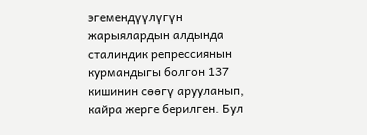эгемендүүлүгүн жарыялардын алдында сталиндик репрессиянын курмандыгы болгон 137 кишинин сөөгү арууланып, кайра жерге берилген. Бул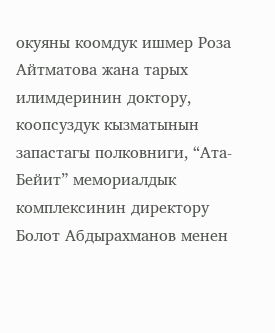окуяны коомдук ишмер Роза Айтматова жана тарых илимдеринин доктору, коопсуздук кызматынын запастагы полковниги, “Ата-Бейит” мемориалдык комплексинин директору Болот Абдырахманов менен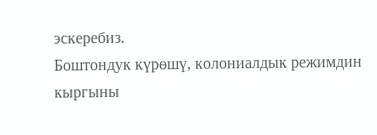эскеребиз.
Боштондук күрөшү, колониалдык режимдин кыргыны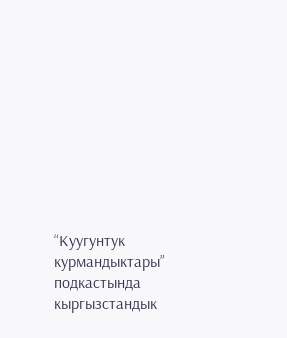“Куугунтук курмандыктары” подкастында кыргызстандык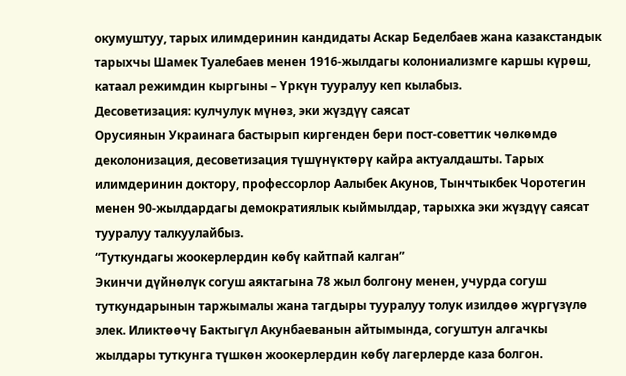окумуштуу, тарых илимдеринин кандидаты Аскар Беделбаев жана казакстандык тарыхчы Шамек Туалебаев менен 1916-жылдагы колониализмге каршы күрөш, катаал режимдин кыргыны – Үркүн тууралуу кеп кылабыз.
Десоветизация: кулчулук мүнөз, эки жүздүү саясат
Орусиянын Украинага бастырып киргенден бери пост-советтик чөлкөмдө деколонизация, десоветизация түшүнүктөрү кайра актуалдашты. Тарых илимдеринин доктору, профессорлор Аалыбек Акунов, Тынчтыкбек Чоротегин менен 90-жылдардагы демократиялык кыймылдар, тарыхка эки жүздүү саясат тууралуу талкуулайбыз.
“Туткундагы жоокерлердин көбү кайтпай калган”
Экинчи дүйнөлүк согуш аяктагына 78 жыл болгону менен, учурда согуш туткундарынын таржымалы жана тагдыры тууралуу толук изилдөө жүргүзүлө элек. Иликтөөчү Бактыгүл Акунбаеванын айтымында, согуштун алгачкы жылдары туткунга түшкөн жоокерлердин көбү лагерлерде каза болгон.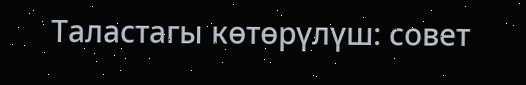Таластагы көтөрүлүш: совет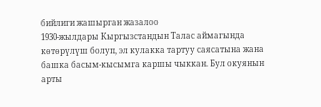бийлиги жашырган жазалоо
1930-жылдары Кыргызстандын Талас аймагында көтөрүлүш болуп, эл кулакка тартуу саясатына жана башка басым-кысымга каршы чыккан. Бул окуянын арты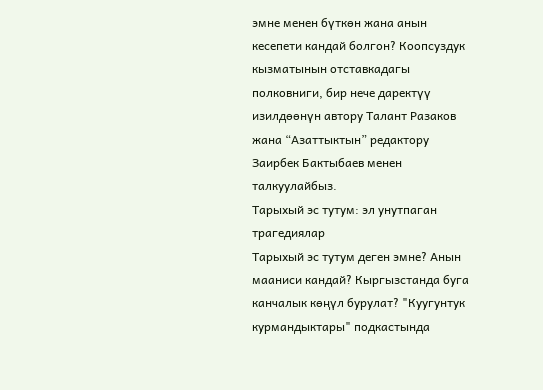эмне менен бүткөн жана анын кесепети кандай болгон? Коопсуздук кызматынын отставкадагы полковниги, бир нече даректүү изилдөөнүн автору Талант Разаков жана “Азаттыктын” редактору Заирбек Бактыбаев менен талкуулайбыз.
Тарыхый эс тутум: эл унутпаган трагедиялар
Тарыхый эс тутум деген эмне? Анын мааниси кандай? Кыргызстанда буга канчалык көңүл бурулат? "Куугунтук курмандыктары" подкастында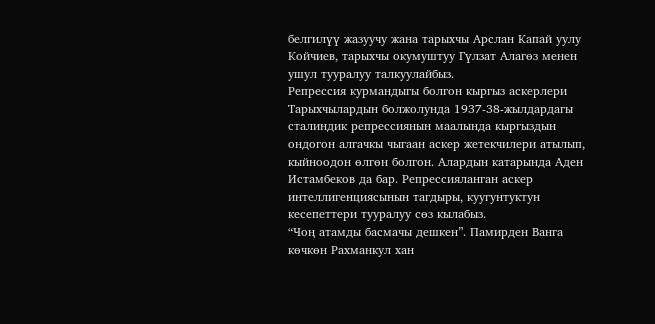белгилүү жазуучу жана тарыхчы Арслан Капай уулу Койчиев, тарыхчы окумуштуу Гүлзат Алагөз менен ушул тууралуу талкуулайбыз.
Репрессия курмандыгы болгон кыргыз аскерлери
Тарыхчылардын болжолунда 1937-38-жылдардагы сталиндик репрессиянын маалында кыргыздын ондогон алгачкы чыгаан аскер жетекчилери атылып, кыйноодон өлгөн болгон. Алардын катарында Аден Истамбеков да бар. Репрессияланган аскер интеллигенциясынын тагдыры, куугунтуктун кесепеттери тууралуу сөз кылабыз.
“Чоң атамды басмачы дешкен”. Памирден Ванга көчкөн Рахманкул хан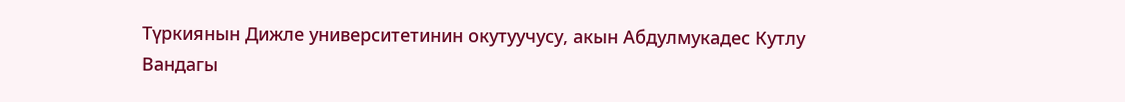Түркиянын Дижле университетинин окутуучусу, акын Абдулмукадес Кутлу Вандагы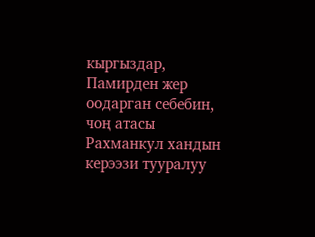кыргыздар, Памирден жер оодарган себебин, чоң атасы Рахманкул хандын керээзи тууралуу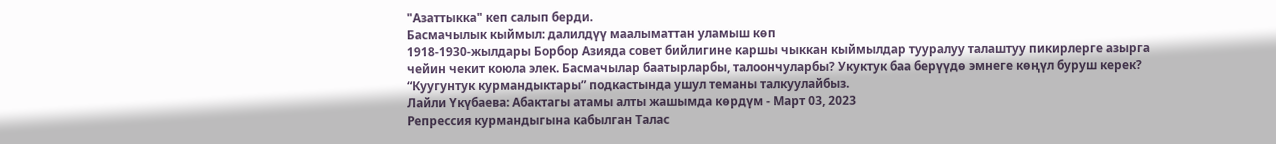"Азаттыкка" кеп салып берди.
Басмачылык кыймыл: далилдүү маалыматтан уламыш көп
1918-1930-жылдары Борбор Азияда совет бийлигине каршы чыккан кыймылдар тууралуу талаштуу пикирлерге азырга чейин чекит коюла элек. Басмачылар баатырларбы, талоончуларбы? Укуктук баа берүүдө эмнеге көңүл буруш керек? “Куугунтук курмандыктары” подкастында ушул теманы талкуулайбыз.
Лайли Үкүбаева: Абактагы атамы алты жашымда көрдүм - Март 03, 2023
Репрессия курмандыгына кабылган Талас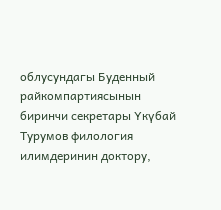облусундагы Буденный райкомпартиясынын биринчи секретары Үкүбай Турумов филология илимдеринин доктору,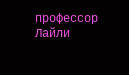профессор Лайли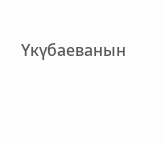Үкүбаеванын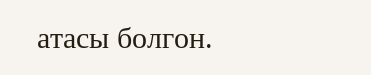атасы болгон.